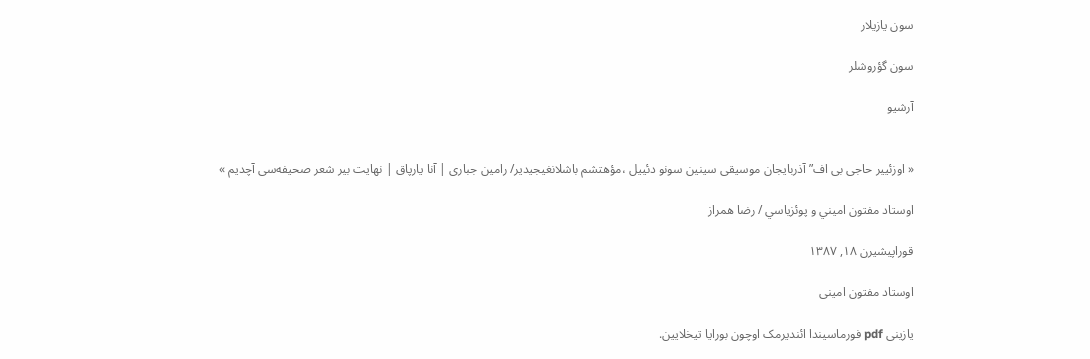سون یازیلار

سون گؤروشلر

آرشیو


« اوزئییر حاجی بی اف” آذربایجان موسیقی سینین سونو دئییل ،مؤهتشم باشلانغیجیدیر/ رامین جباری | آنا یارپاق | نهایت بیر شعر صحیفه‌سی آچدیم »

اوستاد مفتون اميني و پوئزياسي / رضا همراز

قوراپيشيرن ۱۸, ۱۳۸۷

اوستاد مفتون امینی

یازینی pdf فورماسیندا ائندیرمک اوچون بورایا تیخلایین.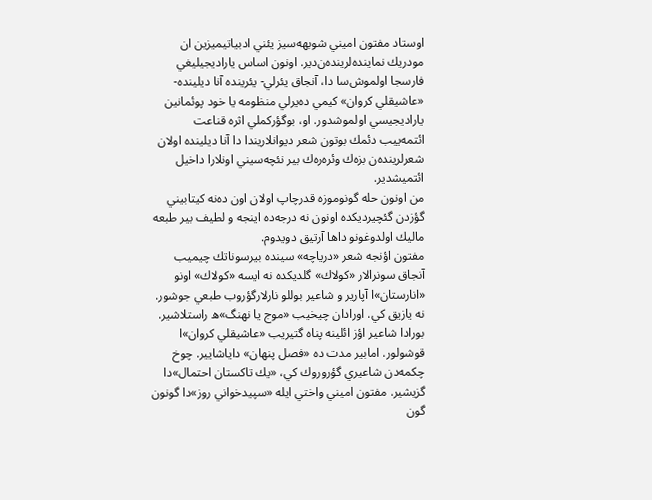اوستاد مفتون اميني شوبهه‌سيز يئني ادبياتيميزين ان مودريك نماينده‌لرينده‌ن‌دير. اونون اساس ياراديجيليغي فارسجا اولموش‌سا دا، آنجاق يئرلي- يئرينده آنا ديلينده- «عاشيقلي كروان» كيمي ده‌يرلي منظومه يا خود پوئمانين ياراديجيسي اولموشدور. او، بوگؤركملي اثره قناعت ائتمه‌ييب دئمك بوتون شعر ديوانلاريندا دا آنا ديلينده اولان شعرلرينده‌ن بزه‌ك وئره‌ره‌ك بير نئچه‌سيني اونلارا داخيل ائتميشدير.
من اونون حله گونوموزه قدرچاپ اولان اون ده‌نه كيتابيني گؤزدن گئچيرديکده اونون نه درجه‌ده اينجه و لطيف بير طبعه ماليك اولدوغونو داها آرتيق دويدوم.
مفتون اؤنجه شعر «درياچه» سينده بيرسوناتك چيميب آنجاق سونرالار «كولاك» گلديكده نه ايسه «كولاك» اونو «انارستان»ا آپارير و شاعير بوللو نارلارگؤروب طبعي جوشور. نه يازيق كي. اورادان چيخيب «موج يا نهنگ»ه راستلاشير. بورادا شاعير اؤز ائلينه پناه گتيريب «عاشيقلي كروان»ا قوشولور. امابير مدت ده «فصل پنهان» داياشايير. چوخ چكمه‌دن شاعيري گؤروروك كي، «يك تاكستان احتمال»دا گزيشير. مفتون اميني واختي ايله «سپيدخواني روز»دا گونون گون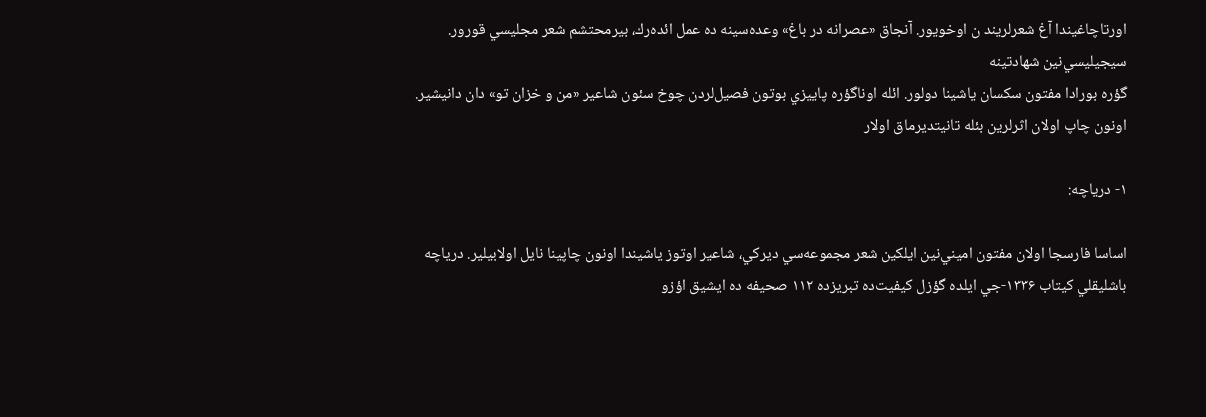اورتاچاغيندا آغ شعرلريند ن اوخويور. آنجاق «عصرانه در باغ» وعده‌سينه ده عمل ائده‌رك، بيرمحتشم شعر مجليسي قورور. سيجيليسي‌نين شهادتينه
گؤره بورادا مفتون سكسان ياشينا دولور. ائله اوناگؤره پاييزي بوتون فصيل‌لردن چوخ سئون شاعير «من و خزان تو» دان دانيشير.
اونون چاپ اولان اثرلرين بئله تانيتديرماق اولار

۱- درياچه:

اساسا فارسجا اولان مفتون اميني‌نين ايلكين شعر مجموعه‌سي ديركي، شاعير اوتوز ياشيندا اونون چاپينا نايل اولابيلير. درياچه باشليقلي كيتاب ۱۳۳۶-جي ايلده گؤزل كيفيت‌ده تبريزده ۱۱۲ صحيفه ده ايشيق اؤزو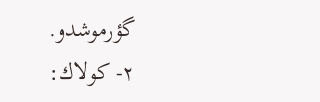گؤرموشدو.
۲- كولاك: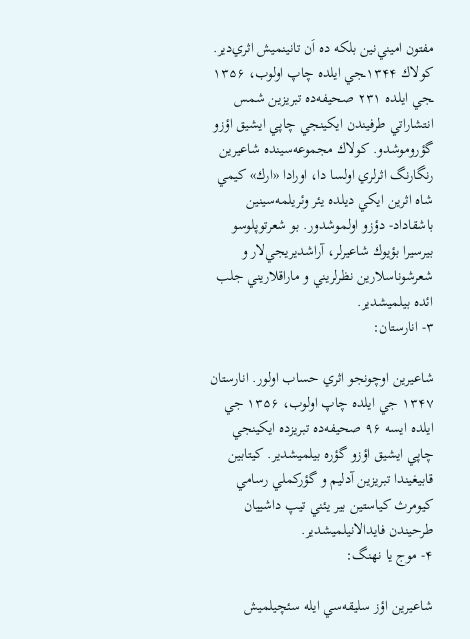مفتون اميني‌نين بلكه ده اَن تانينميش اثري‌دير. كولاك ۱۳۴۴ـجي ايلده چاپ اولوب، ۱۳۵۶ ـجي ايلده ۲۳۱ صحيفه‌ده تبريزين شمس انتشاراتي طرفيندن ايكينجي چاپي ايشيق اؤزو گؤروموشدو. كولاك مجموعه‌سينده شاعيرين رنگارنگ اثرلري اولسا دا، اورادا «ارك» كيمي شاه اثرين ايكي ديلده يئر وئريلمه‌سينين باشقاداد- دؤزو اولموشدور. بو شعرتوپلوسو بيرسيرا بؤيوك شاعيرلر، آراشديريجي‌لار و شعرشوناسلارين نظرلريني و ماراقلاريني جلب ائده بيلميشدير.
۳- انارستان:

شاعيرين اوچونجو اثري حساب اولور. انارستان ۱۳۴۷ جي ايلده چاپ اولوب، ۱۳۵۶ جي ايلده ايسه ۹۶ صحيفه‌ده تبريزده ايكينجي چاپي ايشيق اؤزو گؤره بيلميشدير. كيتابين قابيغيندا تبريزين آدليم و گؤركملي رسامي كيومرث كياستين بير يئني تيپ داشييان طرحيندن فايدالانيلميشدير.
۴- موج يا نهنگ:

شاعيرين اؤز سليقه‌سي ايله سئچيلميش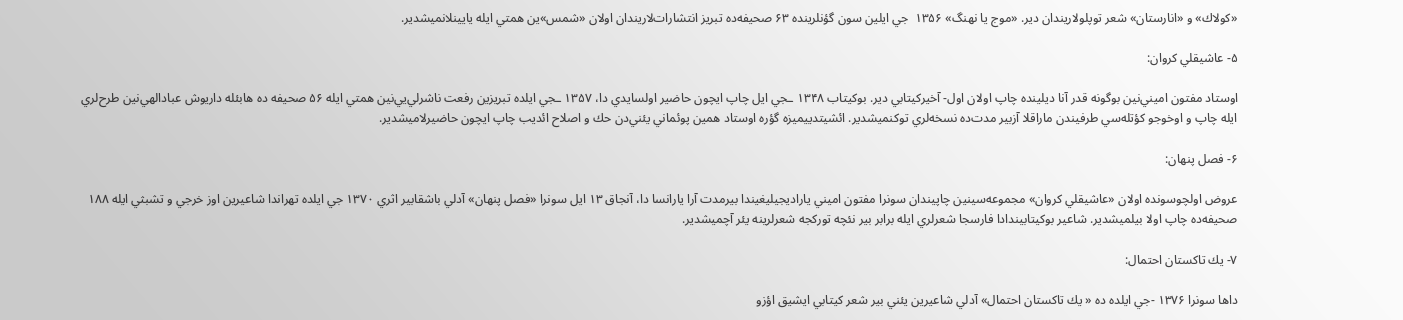«كولاك» و «انارستان» شعر توپلولاريندان دير. «موج يا نهنگ» ۱۳۵۶  جي ايلين سون گؤنلرينده ۶۳ صحيفه‌ده تبريز انتشارات‌لاريندان اولان «شمس»ين همتي ايله يايينلانميشدير.

۵- عاشيقلي كروان:

اوستاد مفتون اميني‌نين بوگونه قدر آنا ديلينده چاپ اولان اول- آخيركيتابي دير. بوكيتاب ۱۳۴۸ ـجي ايل چاپ ايچون حاضير اولسايدي دا، ۱۳۵۷ ـجي ايلده تبريزين رفعت ناشرلي‌يي‌نين همتي ايله ۵۶ صحيفه ده هابئله داريوش عبادالهي‌نين طرح‌لري ايله چاپ و اوخوجو كؤتله‌سي طرفيندن ماراقلا آزبير مدت‌ده نسخه‌لري توكنميشدير. ائشيتدييميزه گؤره اوستاد همين پوئماني يئني‌دن حك و اصلاح ائديب چاپ ايچون حاضير‌لاميشدير.

۶- فصل پنهان:

عروض اولچوسونده اولان «عاشيقلي كروان» مجموعه‌سينين چاپيندان سونرا مفتون اميني ياراديجيليغيندا بيرمدت آرا يارانسا دا، آنجاق ۱۳ ايل سونرا «فصل پنهان» آدلي باشقابير اثري ۱۳۷۰ جي ايلده تهراندا شاعيرين اوز خرجي و تشبثي ايله ۱۸۸ صحيفه‌ده چاپ اولا بيلميشدير. شاعير بوكيتابيندادا فارسجا شعرلري ايله برابر بير نئچه توركجه شعرلرينه يئر آچميشدير.

۷- يك تاكستان احتمال:

داها سونرا ۱۳۷۶ -جي ايلده ده « يك تاكستان احتمال» آدلي شاعيرين يئني بير شعر كيتابي ايشيق اؤزو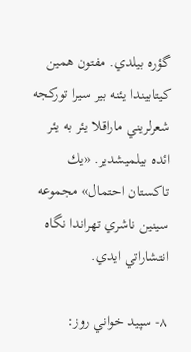گؤره بيلدي. مفتون همين كيتابيندا يئنه بير سيرا توركجه شعرلريني ماراقلا يئر به يئر ائده بيلميشدير. «يك تاكستان احتمال» مجموعه سينين ناشري تهراندا نگاه انتشاراتي ايدي.

۸- سپيد خواني روز: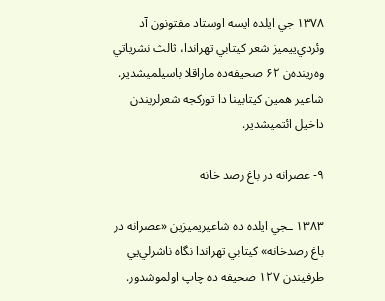۱۳۷۸ جي ايلده ايسه اوستاد مفتونون آد وئردي‌ييميز شعر كيتابي تهراندا، ثالث نشرياتي وه‌رينده‌ن ۶۲ صحيفه‌ده ماراقلا باسيلميشدير. شاعير همين كيتابينا دا توركجه شعرلريندن داخيل ائتميشدير.

۹- عصرانه در باغ رصد خانه

۱۳۸۳ ـجي ايلده ده شاعيريميزين «عصرانه در باغ رصدخانه» كيتابي تهراندا نگاه ناشرلي‌يي طرفيندن ۱۲۷ صحيفه ده چاپ اولموشدور.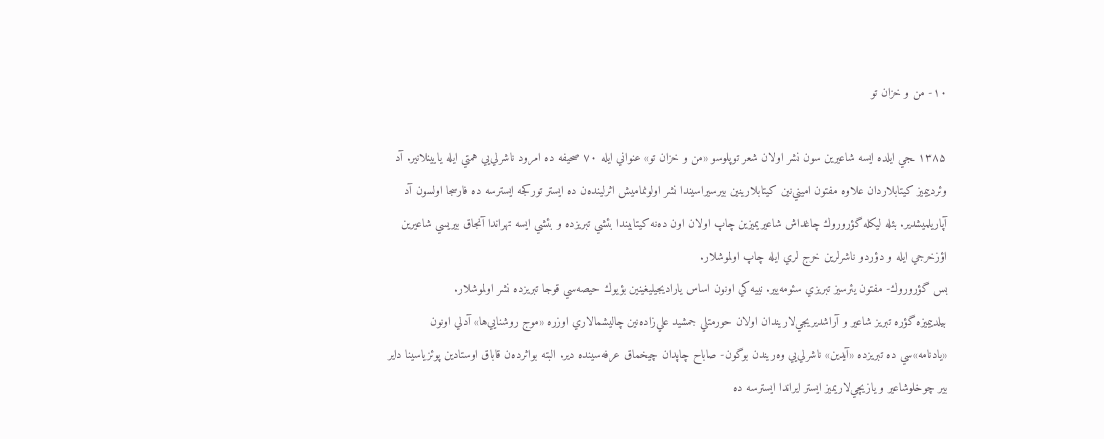۱۰- من و خزان تو

۱۳۸۵ ـجي ايلده ايسه شاعيرين سون نشر اولان شعر توپلوسو «من و خزان تو» عنواني ايله ۷۰ صحيفه ده امرود ناشرلي‌يي همتي ايله يايينلانير. آد وئردييميز كيتابلاردان علاوه مفتون اميني‌نين كيتابلارينين بيرسيراسيندا نشر اولونماميش اثرلينده‌ن ده ايستر توركجه ايسترسه ده فارسجا اولسون آد آپاريلميشدير. بئله ليكله گؤروروك چاغداش شاعيريميزين چاپ اولان اون ده‌نه كيتابيندا بئشي تبريزده و بئشي ايسه تهراندا آنجاق بيريسي شاعيرين اؤزخرجي ايله و دؤردو ناشرلرين خرج لري ايله چاپ اولموشلار.
بس گؤروروك- مفتون يئرسيز تبريزي سئومه‌يير. نييه كي اونون اساس ياراديجيليغينين بؤيوك حيصه‌سي قوجا تبريزده نشر اولموشلار.
بيلدييميزه گؤره تبريز شاعير و آراشديريجي‌لاريندان اولان حورمتلي جمشيد علي‌زاده‌نين چاليشمالاري اوزره «موج روشنايي‌ها» آدلي اونون «يادنامه»سي ده تبريزده «آيدين» ناشرلي‌يي وه‌ريندن بوگون- صاباح چاپدان چيخماق عرفه‌سينده دير. البته بواثرده‌ن قاباق اوستادين پوئزياسينا داير بير چوخلوشاعير و يازيچي‌لاريميز ايستر ايراندا ايسترسه ده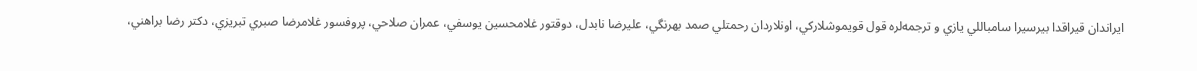ايراندان قيراقدا بيرسيرا سامباللي يازي و ترجمه‌لره قول قويموشلاركي، اونلاردان رحمتلي صمد بهرنگي، عليرضا نابدل، دوقتور غلامحسين يوسفي، عمران صلاحي، پروفسور غلامرضا صبري تبريزي، دكتر رضا براهني،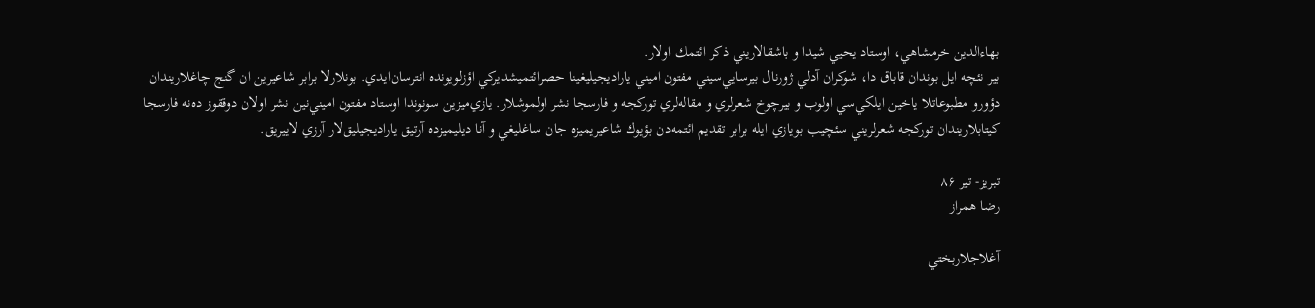بهاءالدين خرمشاهي، اوستاد يحيي شيدا و باشقالاريني ذكر ائتمك اولار.
بير نئچه ايل بوندان قاباق دا، شوكران آدلي ژورنال بيرسايي‌سيني مفتون اميني ياراديجيليغينا حصرائتميشديركي اؤزلويونده انترسان‌ايدي. بونلارلا برابر شاعيرين ان گنج چاغلاريندان دؤورو مطبوعاتلا ياخين ايلكي‌سي اولوب و بيرچوخ شعرلري و مقاله‌لري توركجه و فارسجا نشر اولموشلار. يازي‌ميزين سونوندا اوستاد مفتون اميني‌نين نشر اولان دوققوز ده‌نه فارسجا كيتابلاريندان توركجه شعرلريني سئچيب بويازي ايله برابر تقديم ائتمه‌دن بؤيوك شاعيريميزه جان ساغليغي و آنا ديليميزده آرتيق ياراديجيليق‌لار آرزي لاييريق.

تبريز- تير ۸۶
رضا همراز

آغلاجلاربختي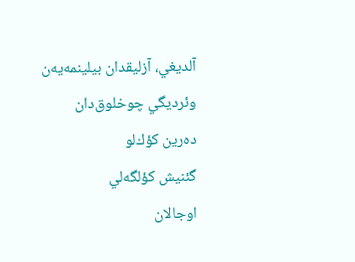آلديغي، آزليقدان بيلينمه‌يه‌ن
وئرد‌يگي چوخلوق‌دان
ده‌رين كؤك‌لو
گئنيش كؤلگه‌لي
اوجالان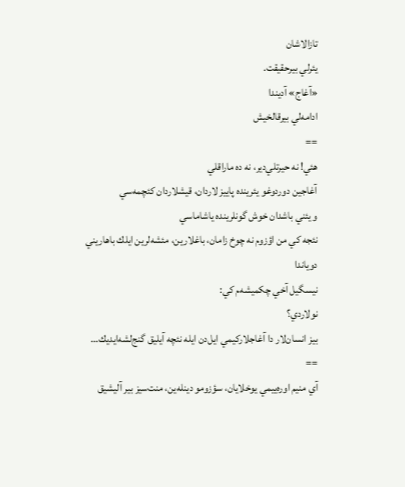تازالاشان
يئرلي بيرحقيقت.
«آغاج» آديندا
ادامه‌لي بيرقالخيش
==
هئي! نه حيرتلي‌دير، نه ده ماراقلي
آغاجين دوردوغو يئرينده پاييز لاردان، قيشلاردان كئچمه‌سي
و يئني باشدان خوش گونلرينده ياشاماسي
نئجه كي من اؤزوم نه چوخ زامان، باغلارين، مئشه‌لرين ايلك باهاريني دوياندا
نيسگيل آخي چكميشه‌‌م كي:
نولاردي؟
بيز انسان‌لار دا آغاجلاركيمي ايل‌دن ايله نئچه آيليق گنج‌لشه‌ايديك…
==
آي منيم اوره‌ييمي يوخلايان، سؤزومو دينله‌ين، منت‌سيز بير آليشيق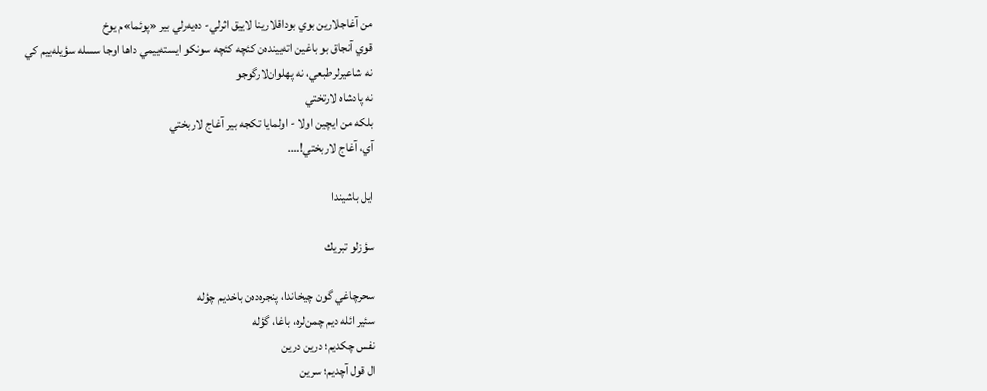من آغاجلارين بوي بوداقلارينا لاييق اثرلي- ده‌يه‌رلي بير «پوئما»م يوخ
قوي آنجاق بو باغين اته‌يينده‌ن كئچه كئچه سونكو ايسته‌ييمي داها اوجا سسله سؤيله‌ييم كي
نه شاعيرلرطبعي، نه پهلوان‌لارگوجو
نه پادشاه لارتختي
بلكه من ايچين اولا - اولمايا تكجه بير آغاج لاربختي
آي، آغاج لاربختي!….

ايل باشيندا

سؤزلو تبريك

سحرچاغي گون چيخاندا، پنجره‌ده‌ن باخديم چؤله
سئير ائله ديم چمن‌لره، باغا، گؤله
نفس چكديم؛ درين درين
ال قول آچديم؛ سرين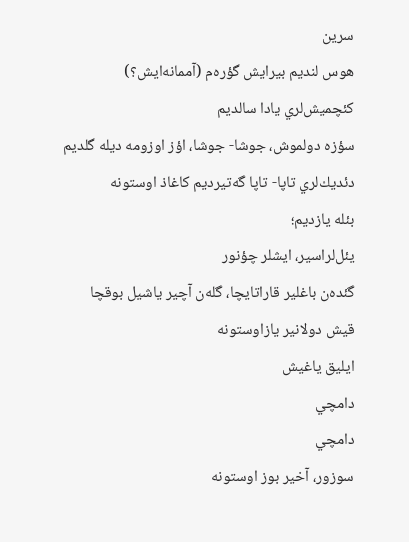سرين
هوس لنديم بيرايش گؤره‌م (آممانه‌ايش؟)
كئچميش‌لري يادا سالديم
سؤزه دولموش، جوشا- جوشا، اؤز اوزومه ديله گلديم
دئديك‌لري تاپا- تاپا گه‌تيرديم كاغاذ اوستونه
بئله يازديم؛
يئل‌لراسير، ايشلر چؤنور
گئده‌ن باغلير قاراتايچا، گله‌ن آچير ياشيل بوقچا
قيش دولانير يازاوستونه
ايليق ياغيش
دامچي
دامچي
سوزور، آخير بوز اوستونه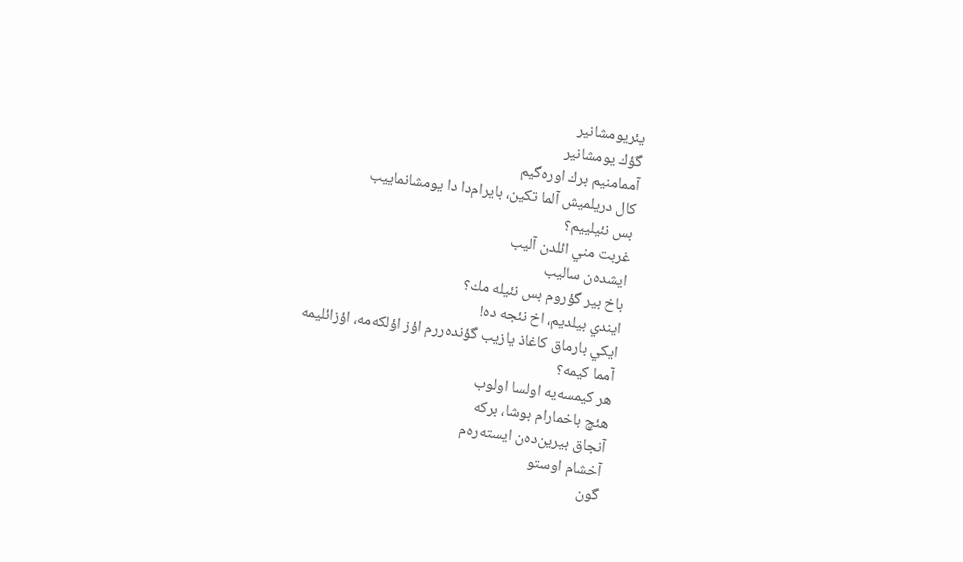يئريومشانير
گؤك يومشانير
آممامنيم برك اوره‌گيم
كال دريلميش آلما تكين، بايرام‌دا دا يومشانماييب
بس نئيلييم؟
غربت مني ائلدن آليب
ايشده‌ن ساليب
باخ بير گؤروم بس نئيله ‌مك؟
ايندي بيلديم، اخ نئجه ‌ده!
ايكي بارماق كاغاذ يازيب گؤنده‌ررم اؤز اؤلكه‌مه، اؤزائليمه
آمما كيمه؟
هر كيمسه‌يه اولسا اولوب
هئچ باخمارام بوشا، بركه
آنجاق بيرين‌ده‌ن ايسته‌ره‌م
آخشام اوستو
گون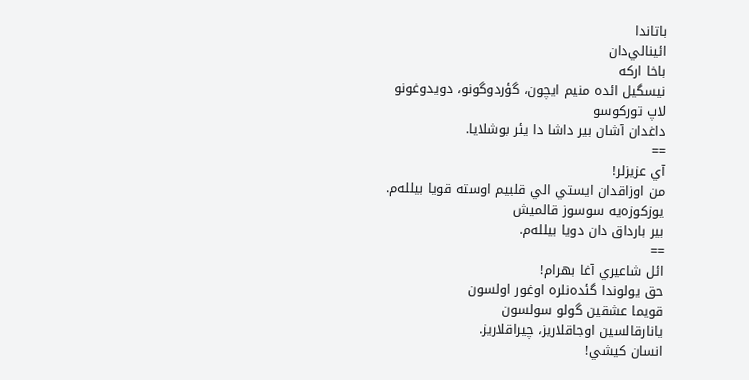باتاندا
ائينالي‌دان
باخا اركه
نيسگيل ائده منيم ايچون، گؤردو‌گونو، دويدوغونو
لاپ توركوسو
داغدان آشان بير داشا دا يئر بوشلايا.
==
آي عزيزلر!
من اوزاقدان ايستي الي قلبيم اوسته قويا بيلله‌م.
يوزكوزه‌يه سوسوز قالميش
بير بارداق دان دويا بيلله‌م.
==
ائل شاعيري آغا بهرام!
حق يولوندا گئده‌نلره اوغور اولسون
قويما عشقين گولو سولسون
يانارقالسين اوجاقلاريز، چيراقلاريز.
انسان كيشي!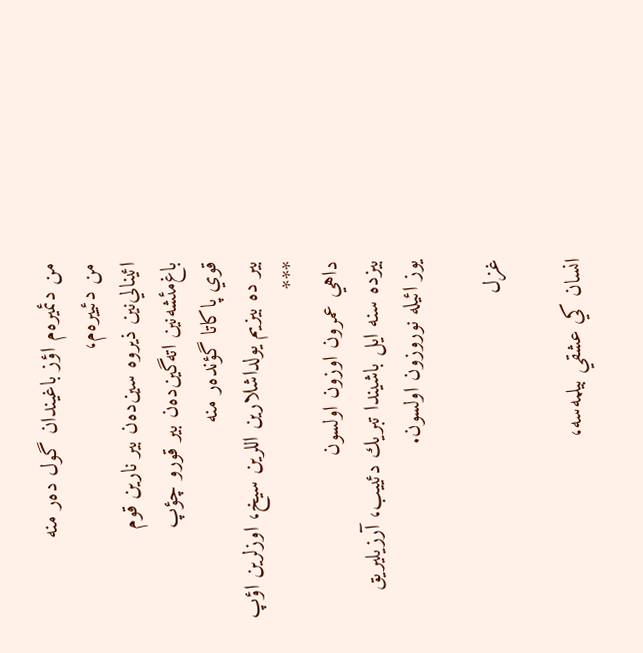من دئميره‌م اؤز باغيندان گول ده‌ر منه
من دئييره‌م،
ائينالي‌نين ذيروه سين‌ده‌ن بير نارين قوم
باغ‌مئشه‌نين اته‌گين‌ده‌ن بير قورو چؤپ
قوي پاكاتا گؤنده‌ر منه
بير ده بيزيم يولداشلارين اللرين سيخ، اوزلرين اؤپ
***
داهي عمرون اوزون اولسون
بيزده ‌سنه ايل باشيندا تبريك دئييب، آرزيليريق
يوز ائيله نوروزون اولسون.

غزل

انسان كي عشقي بيلمه‌سه،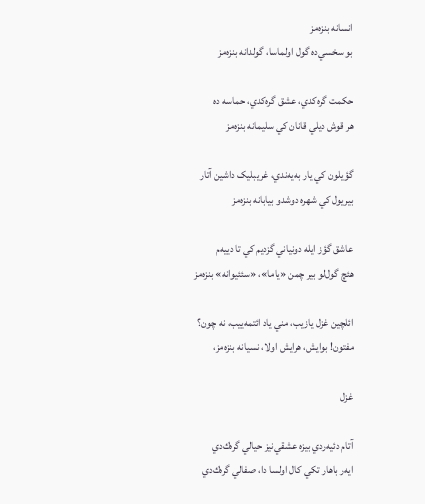انسانه‌ بنزه‌مز
بو سخسي‌ده گول اولماسا، گولدانه بنزه‌مز

حكمت گره‌كدي، عشق گره‌كدي، حماسه ‌ده
هر قوش ديلي قانان كي سليمانه بنزه‌مز

گؤيلون كي يار به‌يه‌ندي، غريبليک داشين آتار
بيريول كي شهره دوشدو بيابانه بنزه‌مز

عاشق گؤز ايله دونياني گزديم كي تا دييه‌م
هئچ گول‌لو بير چمن «ياما»، «سئئيوانه» بنزه‌مز

ائلچين غزل يازيب، مني ياد ائتمه‌ييب، نه چون؟
مفتون! بوايش، هرايش اولا، نسيانه بنزه‌مز،

غزل

آتام دئيه‌ردي بيزه عشقي‌نيز حيالي گره‌ك‌دي
ايه‌ر باهار تكي كال اولسا دا، صفالي گره‌ك‌دي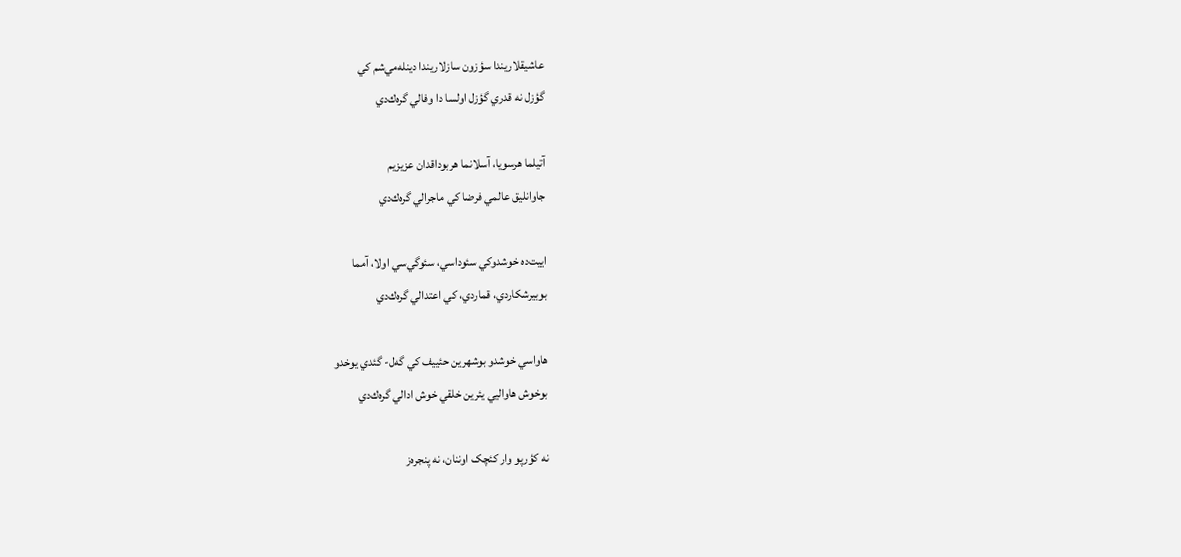عاشيقلاريندا سؤزون سازلاريندا دينله‌مي‌شم كي
گؤزل نه قدري گؤزل اولسا دا وفالي گره‌ك‌دي

آتيلما هرسويا، آسلانما هربوداقدان عزيزيم
جاوانليق عالمي فرضا كي ماجرالي گره‌ك‌دي

اييت‌ده خوشدوكي سئوداسي، سئوگي‌سي اولا، آمما
بوبيرشكاردي، قماردي، كي اعتدالي گره‌ك‌دي

هاواسي خوشدو بوشهرين حئييف كي گه‌ل- گئدي يوخدو
بوخوش هاواليي يئرين خلقي خوش ادالي گره‌ك‌دي

نه کؤرپو وار کئچک اوننان، نه پنجره‌ز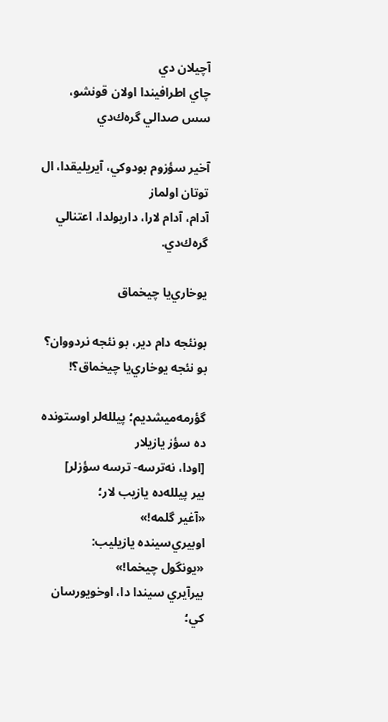آچيلان دي
چاي اطرافيندا اولان قونشو، سس صدالي گره‌ك‌دي

آخير سؤزوم بودوكي، آيريليقدا، ال توتان اولماز
آدام، آدام لارا، داريولدا، اعتنالي گره‌ك‌دي.

يوخاري‌يا چيخماق

بونئجه دام دير، بو نئجه نردووان؟
بو نئجه يوخاري‌يا چيخماق؟!

گؤرمه‌ميشديم؛ پيلله‌لر اوستونده ده سؤز يازيلار
[اودا، نه‌ترسه- ترسه سؤزلر]
بير پيلله‌ده يازيب لار؛
«آغير گلمه!»
اوبيري‌سينده يازيليب:
«يونگول چيخما!»
بيرآيري سيندا دا، اوخويورسان كي؛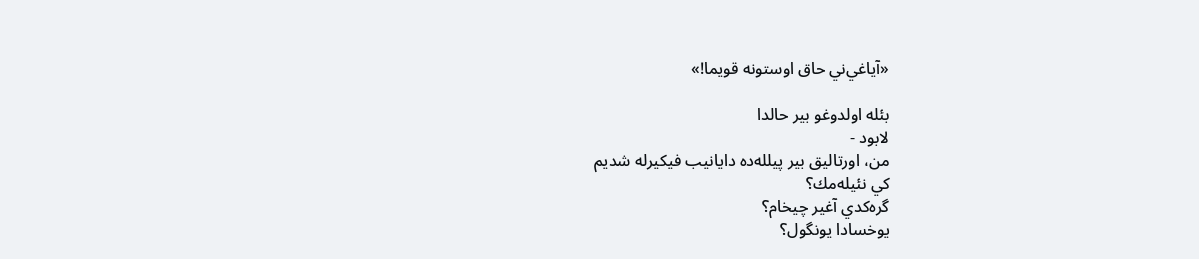«آياغي‌ني حاق اوستونه قويما!»

بئله اولدوغو بير حالدا
لابود -
من، اورتاليق بير پيلله‌ده دايانيب فيكيرله شديم
كي نئيله‌مك؟
گره‌كدي آغير چيخام؟
يوخسادا يونگول؟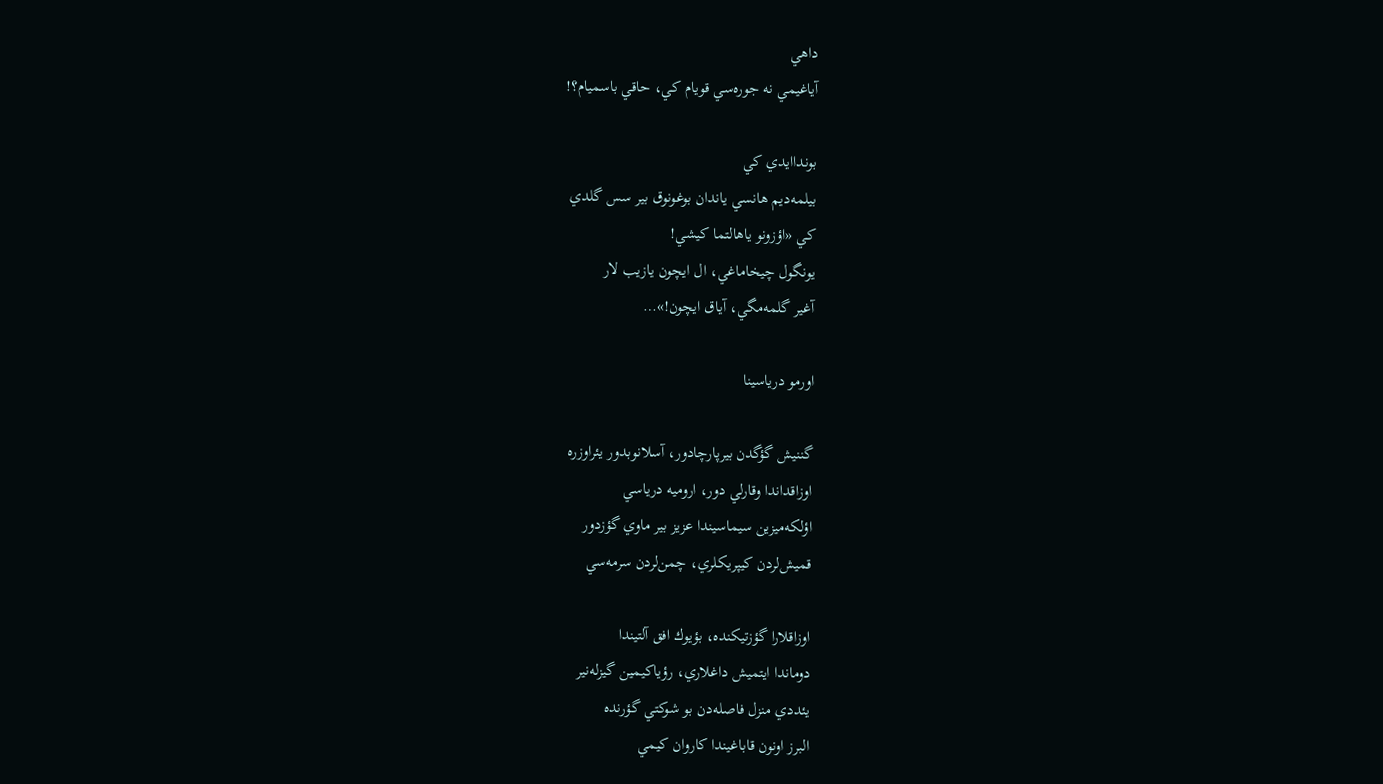داهي
آياغيمي نه جوره‌سي قويام كي، حاقي باسميام؟!

بونداايدي كي
بيلمه‌ديم هانسي ياندان بوغونوق بير سس گلدي
كي «اؤزونو ياهالتما كيشي!
يونگول چيخاماغي، ال ايچون يازيب لار
آغير گلمه‌مگي، آياق ايچون!»…

اورمو درياسينا

گننيش گؤگدن ‌بيرپارچادور، آسلانوبدور يئراوزره
اوزاقداندا وقارلي دور، اروميه درياسي
اؤلكه‌ميزين سيماسيندا عزيز بير ماوي گؤزدور
قميش‌لردن كيپريكلري، چمن‌لردن سرمه‌سي

اوزاقلارا گؤزتيكنده، بؤيوك افق آلتيندا
دوماندا ايتميش داغلاري، رؤياكيمين گيزله‌نير
يئددي منزل فاصله‌دن بو شوكتي گؤرنده
البرز اونون قاباغيندا كاروان كيمي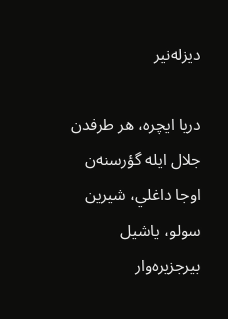ديزله‌نير

دريا ايچره، هر طرفدن جلال ايله گؤرسنه‌ن
اوجا داغلي، شيرين سولو، ياشيل بيرجزيره‌وار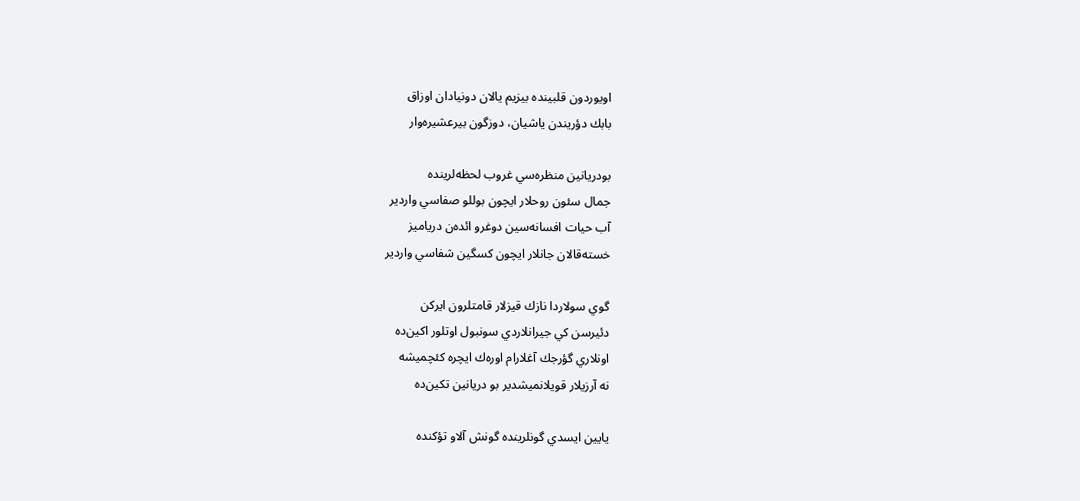اويوردون قلبينده بيزيم يالان دونيادان اوزاق
بابك دؤريندن ياشيان، دوزگون بيرعشيره‌وار

بودريانين منظره‌سي غروب لحظه‌لرينده
جمال سئون روحلار ايچون بوللو صفاسي واردير
آب حيات افسانه‌سين دوغرو ائده‌ن درياميز
خسته‌قالان جانلار ايچون كسگين شفاسي واردير

گوي سولاردا نازك قيزلار قامتلرون ايركن
دئيرسن كي جيرانلاردي سونبول اوتلور اكين‌ده
اونلاري گؤرجك آغلارام اوره‌ك ايچره كئچميشه
نه آرزيلار قويلانميشدير بو دريانين تكين‌ده

يايين ايسدي گونلرينده گونش آلاو تؤكنده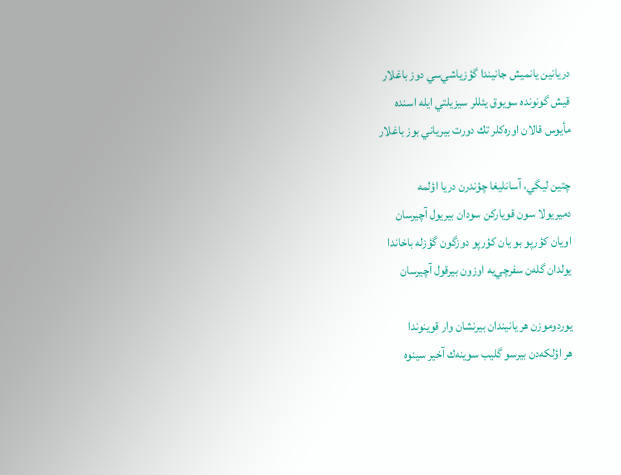دريانين يانميش جانيندا گؤزياشي‌سي دوز باغلار
قيش گونونده سويوق يئللر سيزيلتي ايله اسنده
مأيوس قالان اوره‌كلر تك دورت بيرياني بوز باغلار

چتين ليگي، آسانليغا چؤندرن دريا اؤلمه
دميريولا سون قوياركن سودان بيريول آچيرسان
اويان كؤرپو بو يان كؤرپو دوزگون گؤزله باخاندا
يولدان گله‌ن سفرچي‌يه اوزون بيرقول آچيرسان

يوردوموزن هر يانيندان بيرنشان وار قوينوندا
هر اؤلكه‌دن بيرسو گليب سوينه‌ك آخير سينوه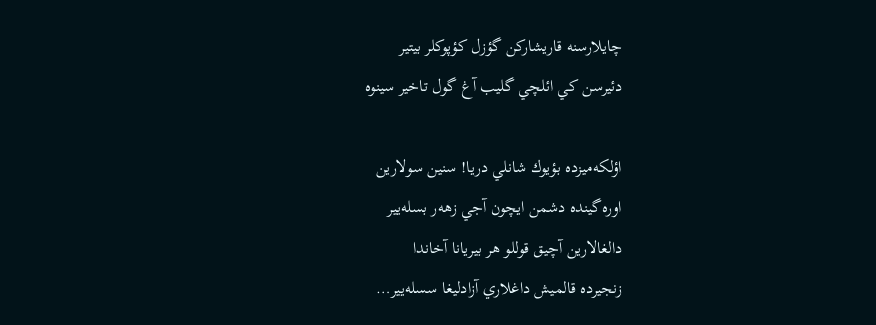چايلارسنه قاريشاركن گؤزل كؤپوکلر بيتير
دئيرسن كي ائلچي گليب آغ گول تاخير سينوه

اؤلكه‌ميزده بؤيوك شانلي دريا! سنين سولارين
اوره‌گينده دشمن ايچون آجي زهه‌ر بسله‌يير
دالغالارين آچيق قوللو هر بيريانا آخاندا
زنجيرده قالميش داغلاري آزادليغا سسله‌يير…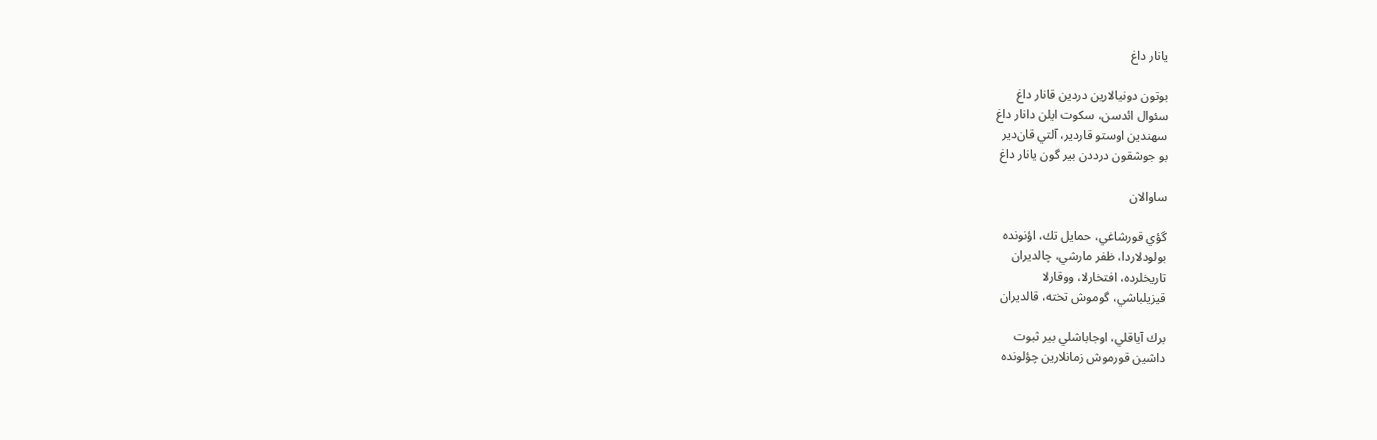يانار داغ

بوتون دونيالارين دردين قانار داغ
سئوال ائدسن، سكوت ايلن دانار داغ
سهندين اوستو قاردير، آلتي قان‌دير
بو جوشقون درددن بير گون يانار داغ

ساوالان

گؤي قورشاغي، حمايل تك، اؤنونده
بولودلاردا، ظفر مارشي، چالديران
تاريخلرده، افتخارلا، ووقارلا
قيزيلباشي، گوموش تخته، قالديران

برك آياقلي، اوجاباشلي بير ثبوت
داشين قورموش زمانلارين چؤلونده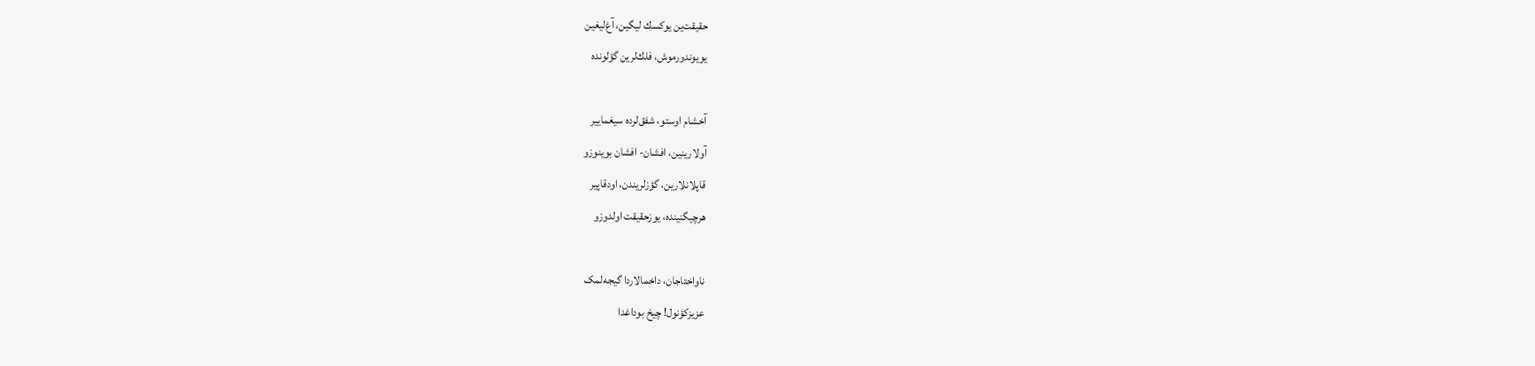حقيقت‌ين يوكسك ليگين، آغ‌ليغين
يويو‌ندورموش، فلك‌لرين گؤلونده

آخشام اوستو، شفق‌لرده سيغما‌يير
آولارينين، افشان- افشان بوينوزو
قاپلانلارين، گؤزلريندن، اودقاپير
هرچيگنينده، يوزحقيقت اولدوزو

ناواختاجان، داخمالاردا گيجه‌لمک
عزيزکؤنول! چيخ بوداغدا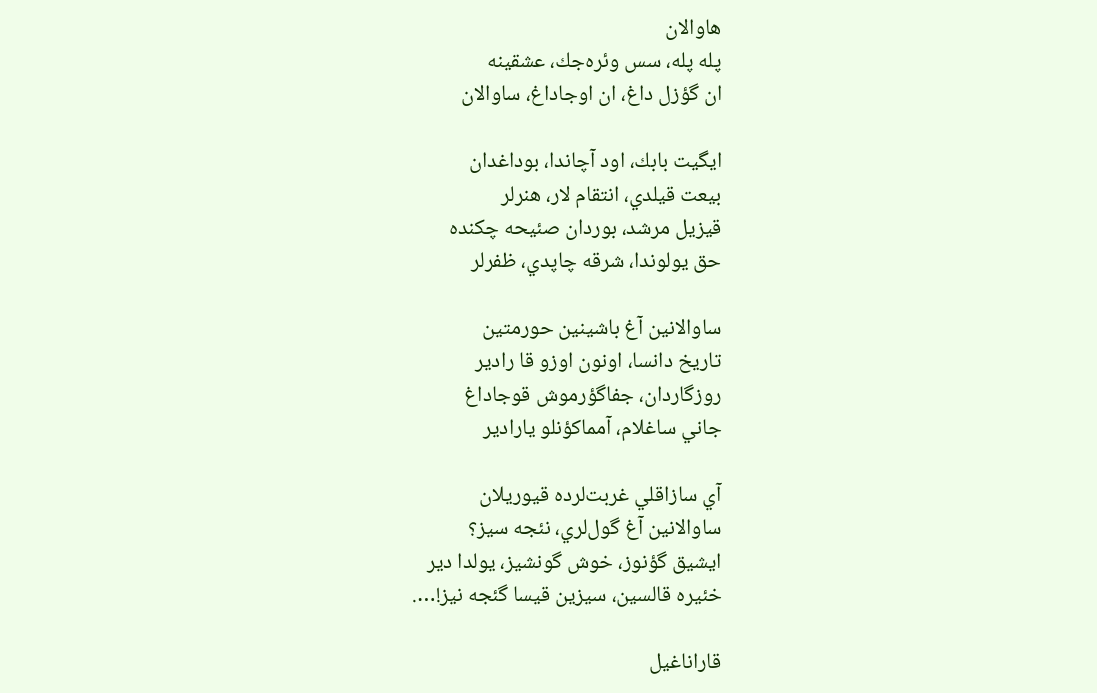هاوالان
پله پله، سس وئره‌جك، عشقينه
ان گؤزل داغ، ان اوجاداغ، ساوالان

ايگيت بابك، اود آچاندا، بوداغدان
بيعت قيلدي، انتقام لار، هنرلر
قيزيل مرشد، بوردان صئيحه چكنده
حق يولوندا، شرقه‌ چاپدي، ظفرلر

ساوالانين آغ باشينين حورمتين
تاريخ دانسا، اونون اوزو قا رادير
روزگاردان، جفاگؤرموش قوجاداغ
جاني ساغلام، آمماكؤنلو يارادير

آي سازاقلي غربت‌لرده قيوريلان
ساوالانين آغ گول‌لري، نئجه سيز؟
ايشيق گؤنوز، خوش گونشيز، يولدا دير
خئيره قالسين، سيزين قيسا گئجه نيز!….

قاراناغيل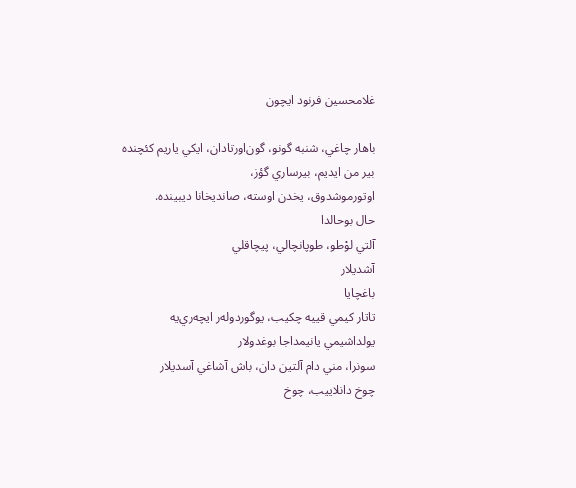غلامحسين فرنود ايچون

باهار چاغي، شنبه گونو، گون‌اورتادان، ايكي ياريم كئچنده
بير من ايديم، بيرساري گؤز،
اوتورموشدوق، يخدن اوسته، صانديخانا ديبينده.
حال بوحالدا
آلتي لوْطو، طوپانچالي، پيچاقلي
آشديلار
باغچايا
تاتار كيمي قييه چكيب، يوگوردوله‌ر ايچه‌ري‌يه
يولداشيمي يانيمداجا بوغدولار
سونرا، مني دام آلتين دان، باش آشاغي آسديلار
چوخ دانلاييب، چوخ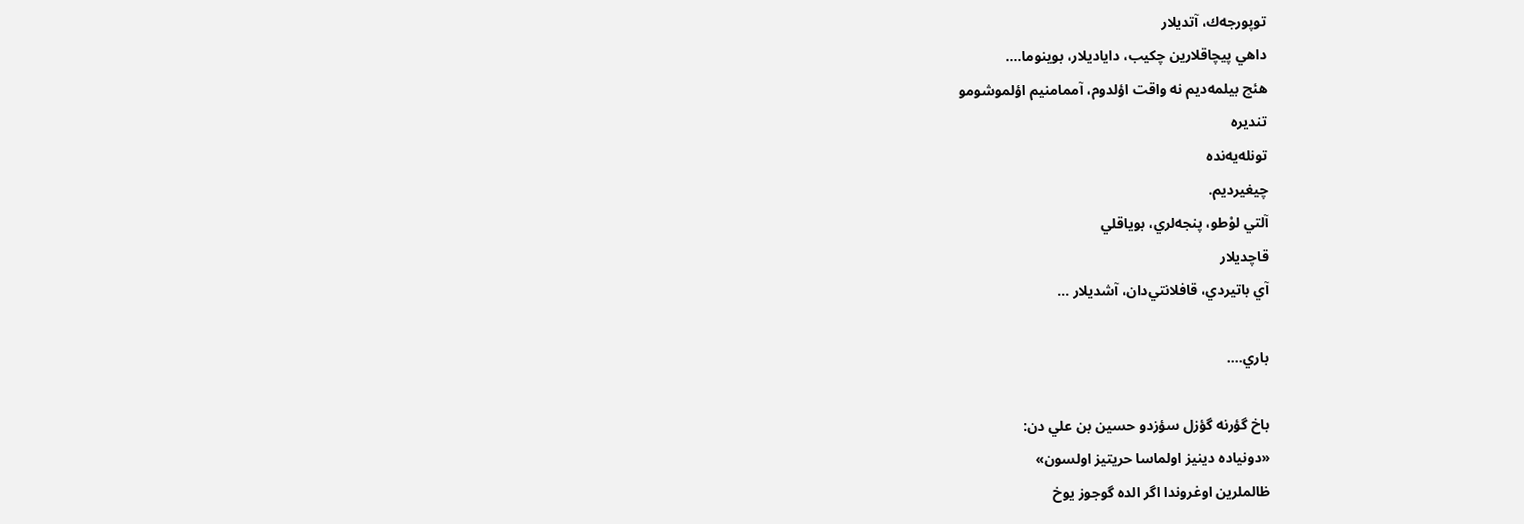توپور‌جه‌ك، آتديلار
داهي پيچاقلارين چكيب، داياديلار، بوينوما….
هئچ بيلمه‌ديم نه واقت اؤلدوم، آممامنيم اؤلموشومو
تنديره
تونله‌يه‌نده
چيغيرديم.
آلتي لوْطو، پنجه‌لري، بوياقلي
قاچديلار
آي باتيردي، قافلانتي‌دان، آشديلار …

باري….

باخ گؤرنه گؤزل سؤزدو حسين بن علي دن:
«دونياده دينيز اولماسا حريتيز اولسون»
ظالملرين اوغروندا اگر الده گوجوز يوخ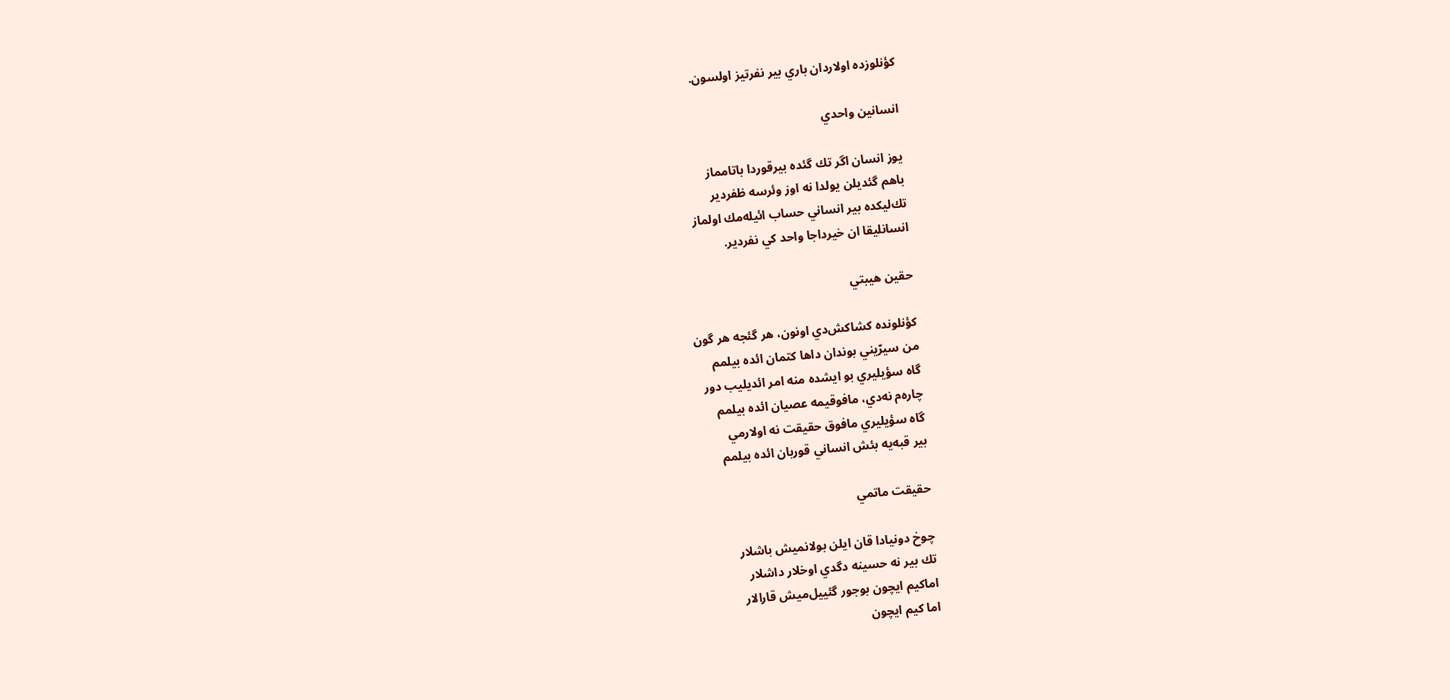كؤنلوزده اولاردان باري بير نفرتيز اولسون.

انسانين واحدي

يوز انسان اگر تك گئده بيرقوردا باتامماز
باهم گئديلن يولدا نه اوز وئرسه ظفر‌دير
تك‌ليكده بير انساني حساب ائيله‌‌مك اولماز
انسانليقا ان خيرداجا واحد كي نفردير.

حقين هيبتي

كؤنلونده كشاكش‌دي اونون، هر گئجه هر گون
من سيرّيني بوندان داها كتمان ائده بيلمم
گاه سؤيليري بو ايشده‌ منه امر ائديليب دور
چاره‌م نه‌دي، مافوقيمه عصيان ائده بيلمم
گاه سؤيليري مافوق حقيقت نه اولارمي
بير قبه‌يه ‌بئش انساني قوربان ائده بيلمم

حقيقت ماتمي

چوخ دونيادا قان ايلن بولانميش باشلار
تك بير نه حسينه دگدي اوخلار داشلار
اماكيم ايچون بوجور گئييل‌ميش قارالار
اما كيم ايچون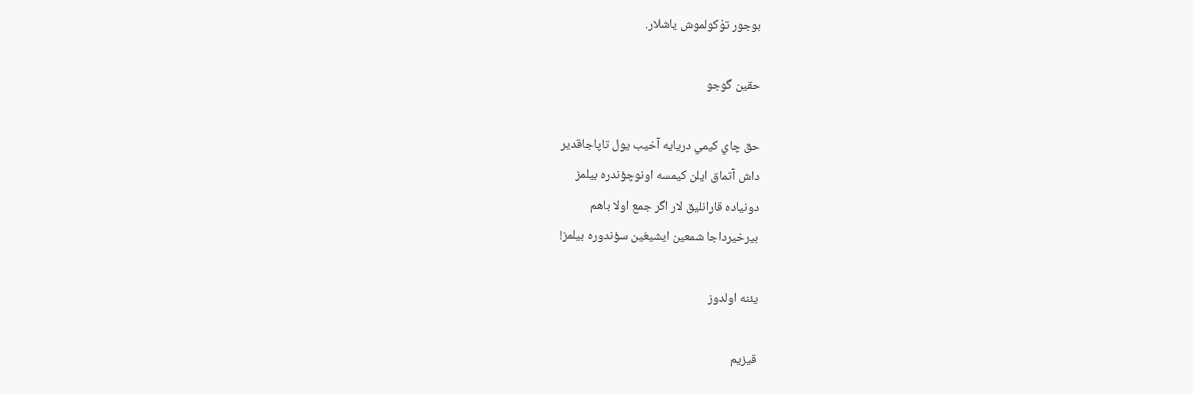بوجور توْكولموش ياشلار.

حقين گوجو

حق چاي كيمي دريايه آخيب يول تاپاجاقدير
داش آتماق ايلن كيمسه اونوچؤندره بيلمز
دونياده قارانليق لار اگر جمع اولا باهم
بيرخيرداجا شمعين ايشيغين سؤندوره بيلمز!

يئنه اولدوز

قيزيم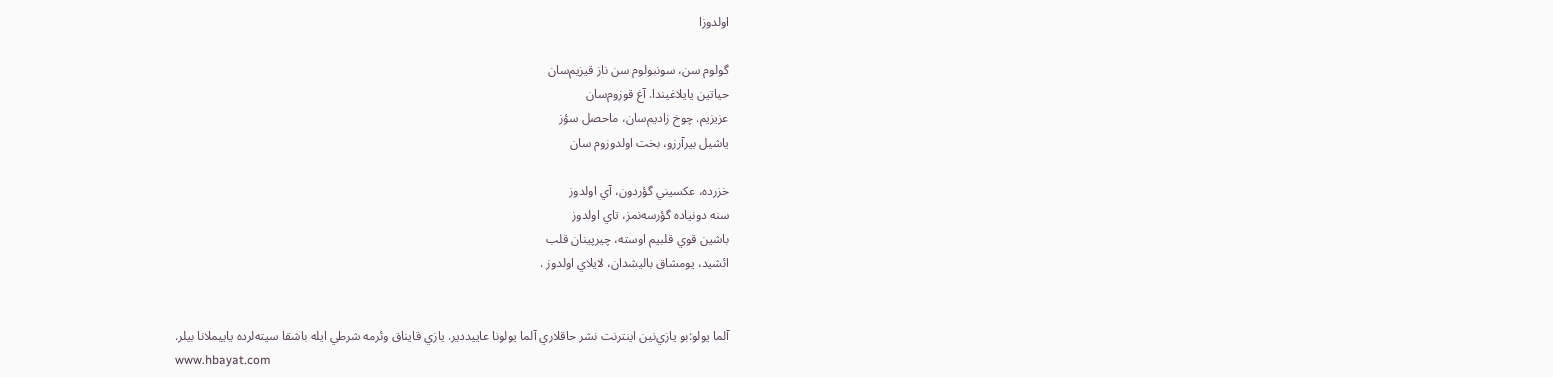اولدوزا

گولوم سن، سونبولوم سن ناز قيزيم‌سان
حياتين يايلاغيندا. آغ قوزوم‌سان
عزيزيم. چوخ زاديم‌سان، ماحصل سؤز
ياشيل بيرآرزو، بخت اولدوزوم سان

خزرده، عكسيني گؤردون، آي اولدوز
سنه دونياده گؤرسه‌نمز، تاي اولدوز
باشين قوي قلبيم اوسته، چيرپينان قلب
ائشيد، يومشاق باليشدان، لايلاي اولدوز .


آلما يولو:بو يازي‌‌نين اينترنت نشر حاقلاري آلما يولونا عاييددير. يازي قايناق وئرمه شرطي ايله باشقا سيته‌لرده ياييملانا بيلر.
www.hbayat.com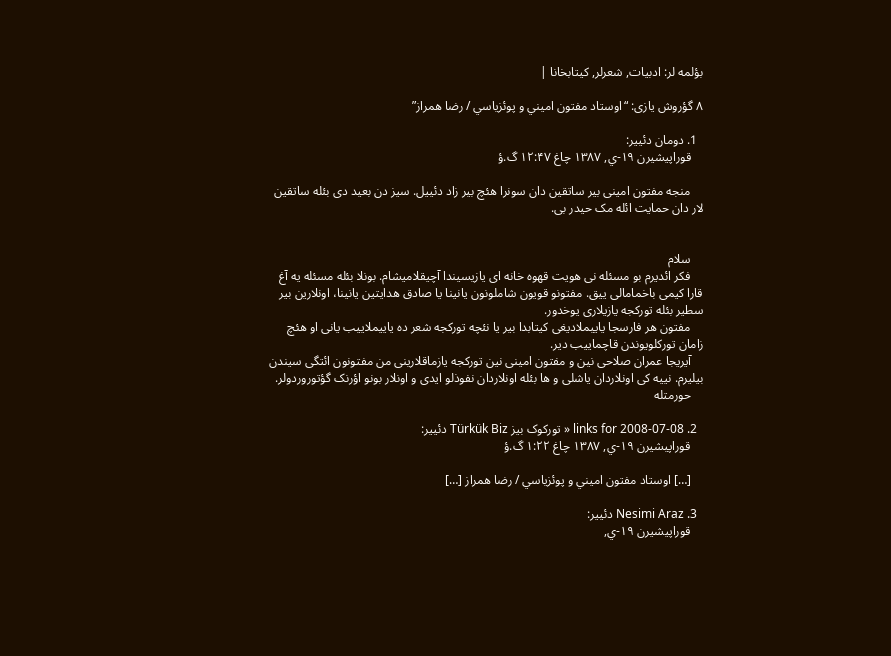بؤلمه لر: ادبیات, شعرلر, کیتابخانا |

۸ گؤروش یازی: “اوستاد مفتون اميني و پوئزياسي / رضا همراز”

  1. دومان دئییر:
    قوراپيشيرن ۱۹-ي, ۱۳۸۷ چاغ ۱۲:۴۷ گ.ؤ

    منجه مفتون امینی بیر ساتقین دان سونرا هئچ بیر زاد دئییل. سیز دن بعید دی بئله ساتقین لار دان حمایت ائله مک حیدر بی.


    سلام
    فکر ائدیرم بو مسئله نی هویت قهوه خانه ای یازیسیندا آچیقلامیشام. بونلا بئله مسئله یه آغ قارا کیمی باخمامالی ییق. مفتونو قویون شاملونون یانینا یا صادق هدایتین یانینا، اونلارین بیر سطیر بئله تورکجه یازیلاری یوخدور.
    مفتون هر فارسجا یاییملادیغی کیتابدا بیر یا نئچه تورکجه شعر ده یاییملاییب یانی او هئچ زامان تورکلویوندن قاچماییب دیر.
    آیریجا عمران صلاحی نین و مفتون امینی نین تورکجه یازماقلارینی من مفتونون ائتگی سیندن بیلیرم. نییه کی اونلاردان یاشلی و ها بئله اونلاردان نفوذلو ایدی و اونلار بونو اؤرنک گؤتوروردولر.
    حورمتله

  2. links for 2008-07-08 « تورکوک بیز Türkük Biz دئییر:
    قوراپيشيرن ۱۹-ي, ۱۳۸۷ چاغ ۱:۲۲ گ.ؤ

    […] اوستاد مفتون اميني و پوئزياسي / رضا همراز […]

  3. Nesimi Araz دئییر:
    قوراپيشيرن ۱۹-ي,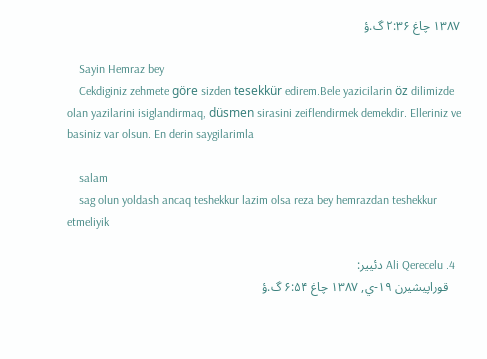۱۳۸۷ چاغ ۲:۳۶ گ.ؤ

    Sayin Hemraz bey
    Cekdiginiz zehmete göre sizden tesekkür edirem.Bele yazicilarin öz dilimizde olan yazilarini isiglandirmaq, düsmen sirasini zeiflendirmek demekdir. Elleriniz ve basiniz var olsun. En derin saygilarimla

    salam
    sag olun yoldash ancaq teshekkur lazim olsa reza bey hemrazdan teshekkur etmeliyik

  4. Ali Qerecelu دئییر:
    قوراپيشيرن ۱۹-ي, ۱۳۸۷ چاغ ۶:۵۴ گ.ؤ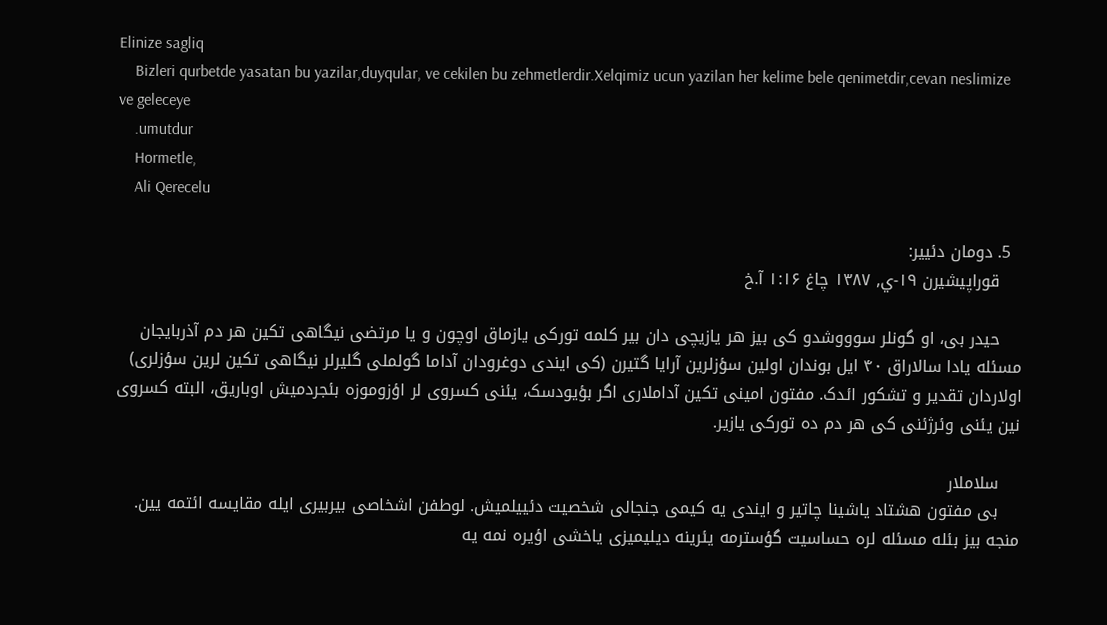Elinize sagliq
    Bizleri qurbetde yasatan bu yazilar,duyqular, ve cekilen bu zehmetlerdir.Xelqimiz ucun yazilan her kelime bele qenimetdir,cevan neslimize ve geleceye
    .umutdur
    Hormetle,
    Ali Qerecelu

  5. دومان دئییر:
    قوراپيشيرن ۱۹-ي, ۱۳۸۷ چاغ ۱:۱۶ آ.خ

    حیدر بی، او گونلر سوووشدو کی بیز هر یازیچی دان بیر کلمه تورکی یازماق اوچون و یا مرتضی نیگاهی تکین هر دم آذربایجان مسئله یادا سالاراق ۴۰ ایل بوندان اولین سؤزلرین آرایا گتیرن (کی ایندی دوغرودان آداما گولملی گلیرلر نیگاهی تکین لرین سؤزلری) اولاردان تقدیر و تشکور ائدک. مفتون امینی تکین آداملاری اگر بؤیودسک، یئنی کسروی لر اؤزوموزه بئجردمیش اوباریق، البته کسروی نین یئنی وئرژئنی کی هر دم ده تورکی یازیر.

    سلاملار
    بی مفتون هشتاد یاشینا چاتیر و ایندی یه کیمی جنجالی شخصیت دئییلمیش. لوطفن اشخاصی بیربیری ایله مقایسه ائتمه یین. منجه بیز بئله مسئله لره حساسیت گؤسترمه یئرینه دیلیمیزی یاخشی اؤیره نمه یه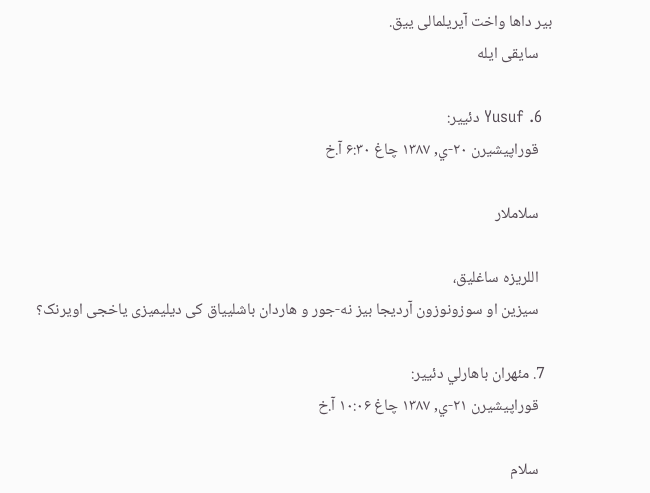بیر داها واخت آیریلمالی ییق.
    سایقی ایله

  6. Yusuf دئییر:
    قوراپيشيرن ۲۰-ي, ۱۳۸۷ چاغ ۶:۳۰ آ.خ

    سلاملار

    اللریزه ساغلیق،
    سیزین او سوزونوزون آردیجا بیز نه-جور و هاردان باشلییاق کی دیلیمیزی یاخجی اویرنک؟

  7. مئهران باهارلي دئییر:
    قوراپيشيرن ۲۱-ي, ۱۳۸۷ چاغ ۱۰:۰۶ آ.خ

    سلام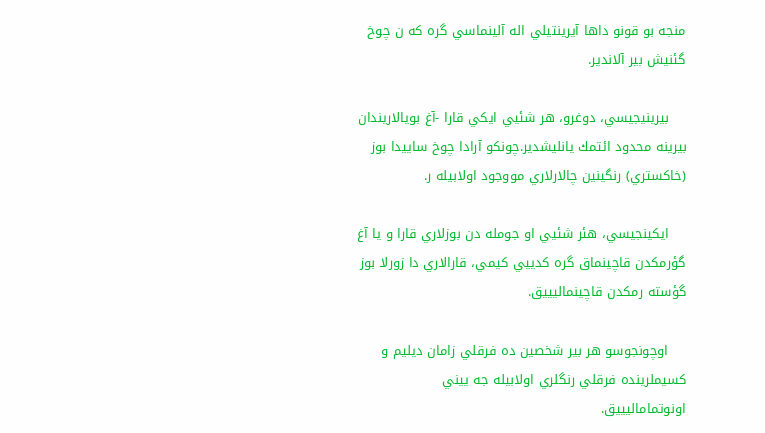منجه بو قونو داها آيرينتيلي اله آلينماسي گره كه ن چوخ گئنيش بير آلاندير.

    بيرينيجيسي، دوغرو، هر شئيي ايكي قارا -آغ بويالاريندان بيرينه محدود ائتمك يانليشدير.چونكو آرادا چوخ ساييدا بوز (خاكستري) رنگينين چالارلاري مووجود اولابيله ر.

    ايكينجيسي، هئر شئيي او جومله دن بوزلاري قارا و يا آغ گؤرمكدن قاچينماق گره كدييي كيمي، قارالاري دا زورلا بوز گؤسته رمكدن قاچينماليييق.

    اوچونجوسو هر بير شخصين ده فرقلي زامان ديليم و كسيملرينده فرقلي رنگلري اولابيله جه ييني اونوتماماليييق.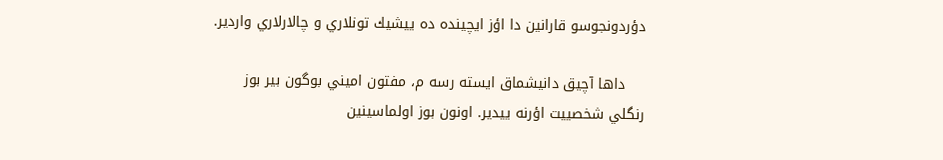دؤردونجوسو قارانين دا اؤز ايچينده ده ييشيك تونلاري و چالارلاري واردير.

    داها آچيق دانيشماق ايسته رسه م، مفتون اميني بوگون بير بوز رنگلي شخصييت اؤرنه ييدير. اونون بوز اولماسينين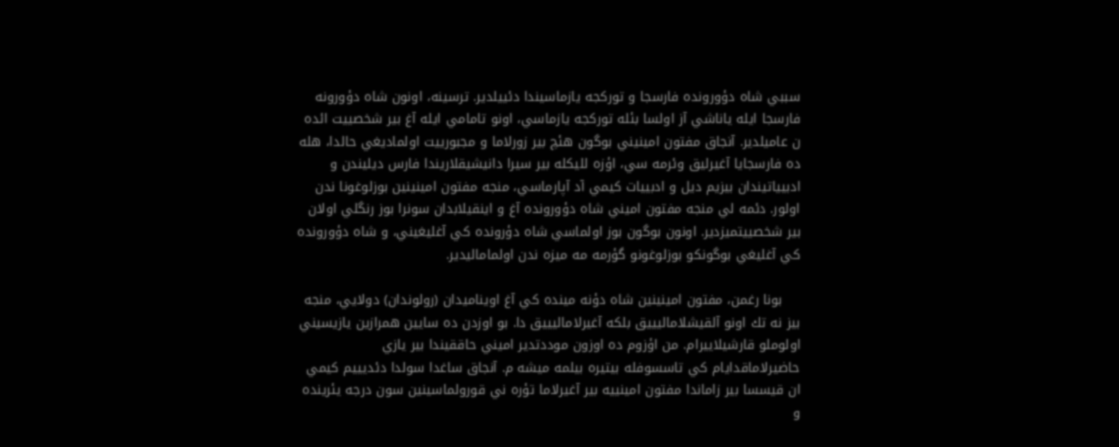سببي شاه دؤورونده فارسجا و توركجه يازماسيندا دئييلدير. ترسينه، اونون شاه دؤورونه فارسجا ايله ياناشي آز اولسا بئله توركجه يازماسي، اونو تامامي ايله آغ بير شخصييت ائده ن عاميلدير. آنجاق مفتون امينيني بوگون هئچ بير زورلاما و مجبورييت اولماديغي حالدا، هله ده فارسجايا آغيرليق وئرمه سي، اؤزه لليكله بير سيرا دانيشيقلاريندا فارس ديليندن و ادبيياتيندان بيزيم ديل و ادبييات كيمي آد آپارماسي، منجه مفتون امينينين بوزلوغونا ندن اولور. دئمه لي منجه مفتون اميني شاه دؤورونده آغ و اينقيلابدان سونرا بوز رنگلي اولان بير شخصييتميزدير. اونون بوگون بوز اولماسي شاه دؤرونده كي آغليغيني، و شاه دؤورونده كي آغليغي بوگونكو بوزلوغونو گؤرمه مه ميزه ندن اولماماليدير.

    بونا رغمن، مفتون امينينين شاه دؤنه مينده كي آغ اويناميدان (رولوندان) دولايي، منجه بيز نه تك اونو آلقيشلاماليييق بلكه آغيرلاماليييق دا. بو اوزدن ده سايين همرازين يازيسيني اولوملو قارشيلاييرام. من اؤزوم ده اوزون موددتدير اميني حاققيندا بير يازي حاضيرلاماقدايام كي تاسسوفله بيتيره بيلمه ميشه م. آنجاق ساغدا سولدا دئديييم كيمي ان قيسسا بير زاماندا مفتون امينييه بير آغيرلاما تؤره ني قورولماسينين سون درجه يئرينده و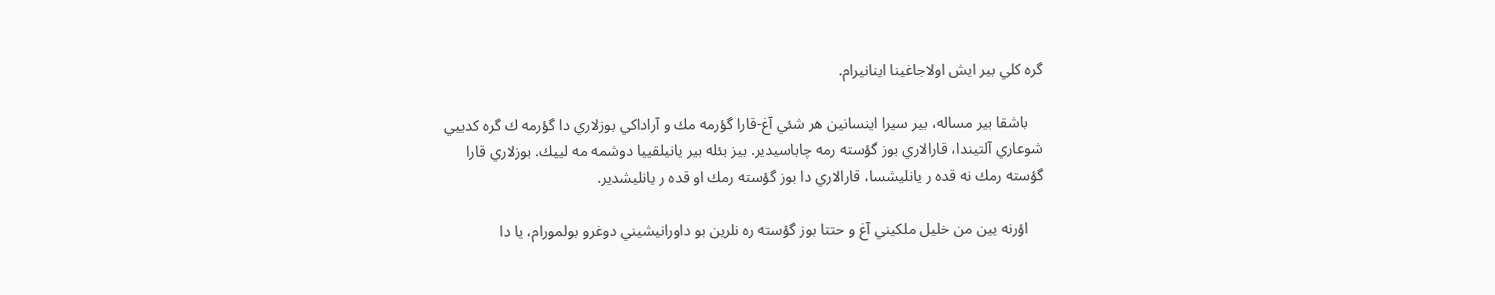گره كلي بير ايش اولاجاغينا اينانيرام.

    باشقا بير مساله، بير سيرا اينسانين هر شئي آغ-قارا گؤرمه مك و آراداكي بوزلاري دا گؤرمه ك گره كدييي شوعاري آلتيندا، قارالاري بوز گؤسته رمه چاباسيدير. بيز بئله بير يانيلقييا دوشمه مه لييك. بوزلاري قارا گؤسته رمك نه قده ر يانليشسا، قارالاري دا بوز گؤسته رمك او قده ر يانليشدير.

    اؤرنه يين من خليل ملكيني آغ و حتتا بوز گؤسته ره نلرين بو داورانيشيني دوغرو بولمورام، يا دا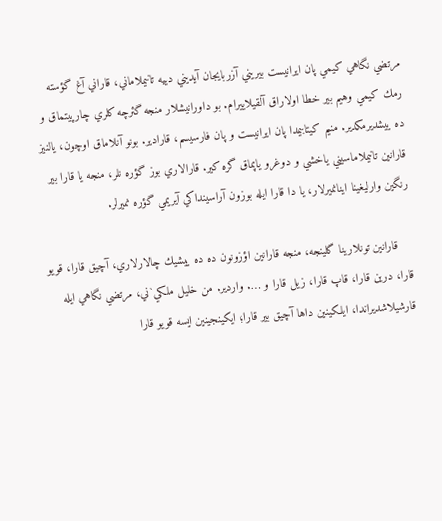مرتضي نگاهي كيمي پان ايرانيست بيريني آزربايجان آيديني دييه تانيملاماني، قاراني آغ گؤسته رمك كيمي وهيم بير خطا اولاراق آلقيلاييرام. بو داورانيشلار منجه گئرچه كلري چارپيتماق و ده ييشديرمكدير. منيم كيتابيمدا پان ايرانيست و پان فارسيسم، قارادير. بونو آنلاماق اوچون، يالنيز قارانين تانيملاماسيني ياخشي و دوغرو ياپماق گره كير. قارالاري بوز گؤره نلر، منجه يا قارا بير رنگين وارليغينا اينانميرلار، يا دا قارا ايله بوزون آراسينداكي آيريمي گؤره نميرلر.

    قارانين تونلارينا گلينجه، منجه قارانين اؤزونون ده ده ييشيك چالارلاري، آچيق قارا، قويو قارا، درين قارا، قاپ قارا، زيل قارا و …. واردير. من خليل ملكي`ني، مرتضي نگاهي ايله قارشيلاشديراندا، ايلكينين داها آچيق بير قارا؛ ايكينجينين ايسه قويو قارا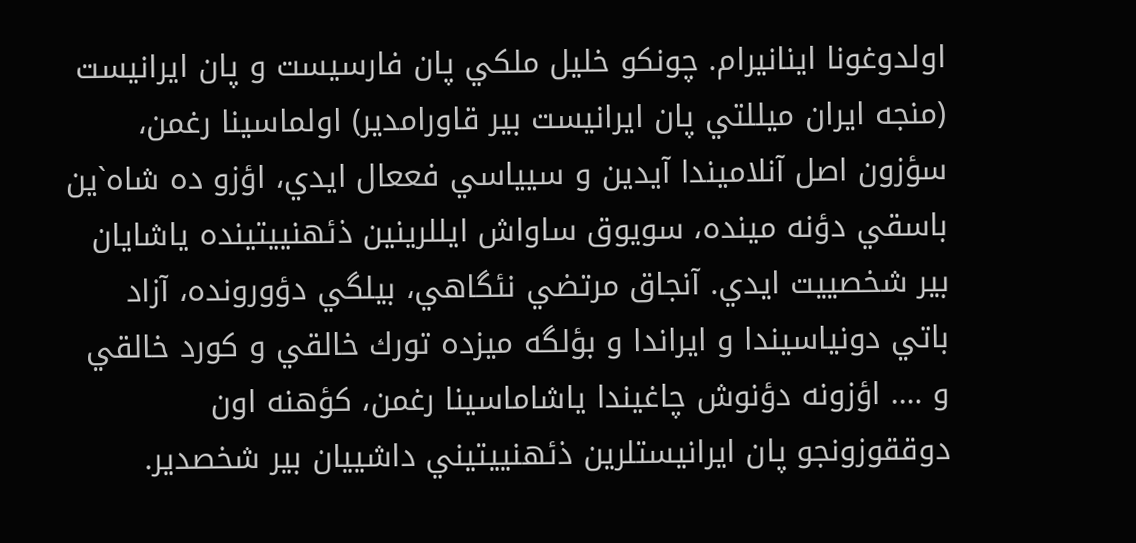اولدوغونا اينانيرام. چونكو خليل ملكي پان فارسيست و پان ايرانيست (منجه ايران ميللتي پان ايرانيست بير قاورامدير) اولماسينا رغمن، سؤزون اصل آنلاميندا آيدين و سيياسي فععال ايدي، اؤزو ده شاه`ين باسقي دؤنه مينده، سويوق ساواش ايللرينين ذئهنييتينده ياشايان بير شخصييت ايدي. آنجاق مرتضي نئگاهي، بيلگي دؤورونده، آزاد باتي دونياسيندا و ايراندا و بؤلگه ميزده تورك خالقي و كورد خالقي و …. اؤزونه دؤنوش چاغيندا ياشاماسينا رغمن، كؤهنه اون دوققوزونجو پان ايرانيستلرين ذئهنييتيني داشييان بير شخصدير.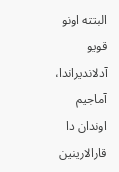البتته اونو قويو آدلانديراندا، آماجيم اوندان دا قارالارينين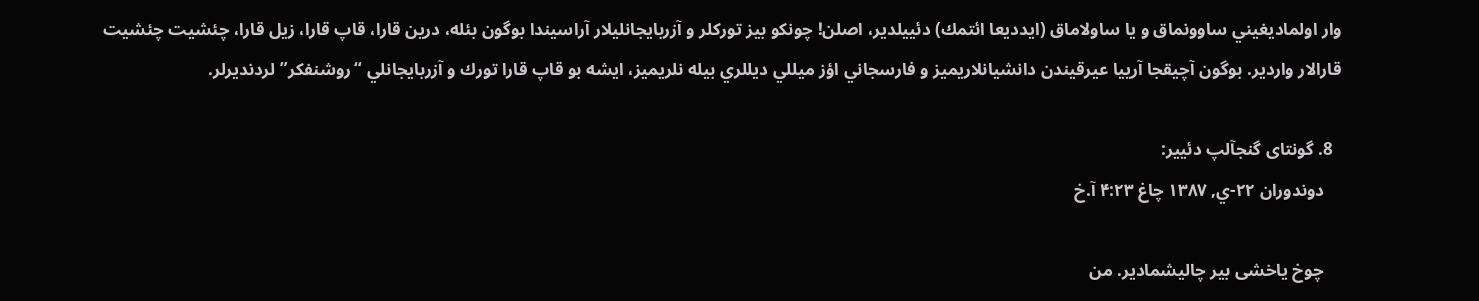وار اولماديغيني ساوونماق و يا ساولاماق (ايدديعا ائتمك) دئييلدير، اصلن! چونكو بيز توركلر و آزربايجانليلار آراسيندا بوگون بئله، درين قارا، قاپ قارا، زيل قارا، چئشيت چئشيت قارالار واردير. بوگون آچيقجا آرييا عيرقيندن دانشيانلاريميز و فارسجاني اؤز ميللي ديللري بيله نلريميز، ايشه بو قاپ قارا تورك و آزربايجانلي “روشنفكر”لردنديرلر.

  8. گونتای گنجآلپ دئییر:
    دوندوران ۲۲-ي, ۱۳۸۷ چاغ ۴:۲۳ آ.خ

    چوخ یاخشی بیر چالیشمادیر. من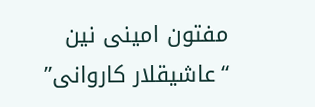مفتون امینی نین “عاشیقلار کاروانی”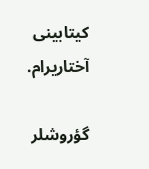کیتابینی آختاریرام.

گؤروشلر